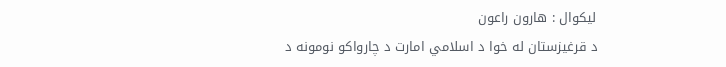لیکوال : هارون راعون
د قرغیزستان له خوا د اسلامي امارت د چارواکو نومونه د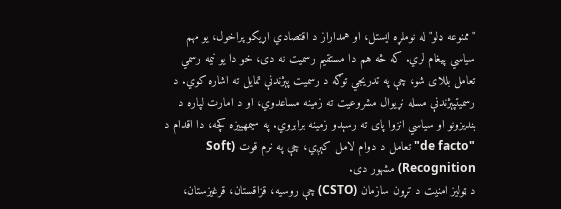"ممنوعه ډلو" له نوملړه ایستل، او همداراز د اقتصادي اړیکو پراخول، یو مهم سیاسي پیغام لري. که څه هم دا مستقیم رسمیت نه دی، خو دا یو نیمه رسمي تعامل بللای شو، چې په تدریجي توګه د رسمیت پېژندنې تمایل ته اشاره کوي. د رسمیتپېژندنې مسله نړیوال مشروعیت ته زمینه مساعدوي، او د امارت لپاره د بندیزونو او سیاسي انزوا پای ته رسېدو زمینه برابروي. په سیمهییزه کچه، دا اقدام د "de facto" تعامل د دوام لامل کېږي، چې په نرم قوت (Soft Recognition) مشهور دی.
د ټولیز امنیت د تړون سازمان (CSTO) چې روسیه، قزاقستان، قرغیزستان،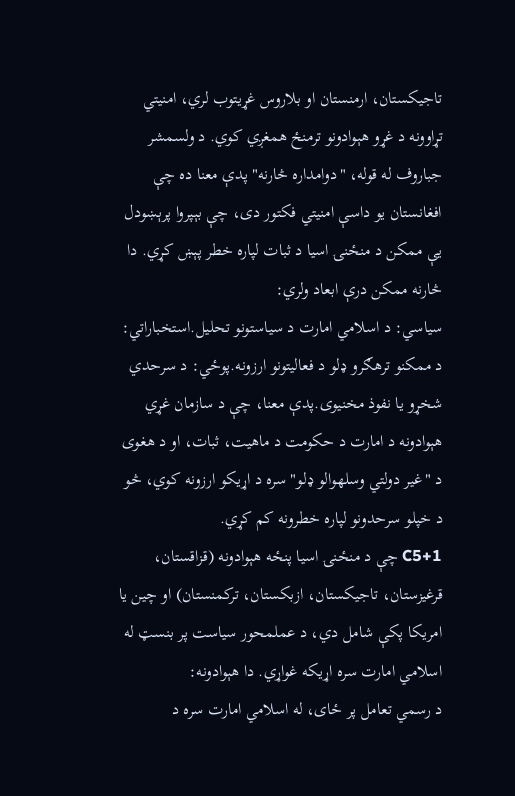تاجیکستان، ارمنستان او بلاروس غړیتوب لري، امنیتي تړاوونه د غړو هېوادونو ترمنځ همغږي کوي. د ولسمشر جباروف له قوله، "دوامداره څارنه" پدې معنا ده چې افغانستان یو داسې امنیتي فکتور دی، چې بېپروا پرېښودل یې ممکن د منځنۍ اسیا د ثبات لپاره خطر پېښ کړي. دا څارنه ممکن درې ابعاد ولري:
سیاسي: د اسلامي امارت د سیاستونو تحلیل.استخباراتي: د ممکنو ترهګرو ډلو د فعالیتونو ارزونه.پوځي: د سرحدي شخړو یا نفوذ مخنیوی.پدې معنا، چې د سازمان غړي هېوادونه د امارت د حکومت د ماهیت، ثبات، او د هغوی د "غیر دولتي وسلهوالو ډلو" سره د اړیکو ارزونه کوي، څو د خپلو سرحدونو لپاره خطرونه کم کړي.
C5+1 چې د منځنۍ اسیا پنځه هېوادونه (قزاقستان، قرغیزستان، تاجیکستان، ازبکستان، ترکمنستان) او چین یا امریکا پکې شامل دي، د عملمحور سیاست پر بنسټ له اسلامي امارت سره اړیکه غواړي. دا هېوادونه:
د رسمي تعامل پر ځای، له اسلامي امارت سره د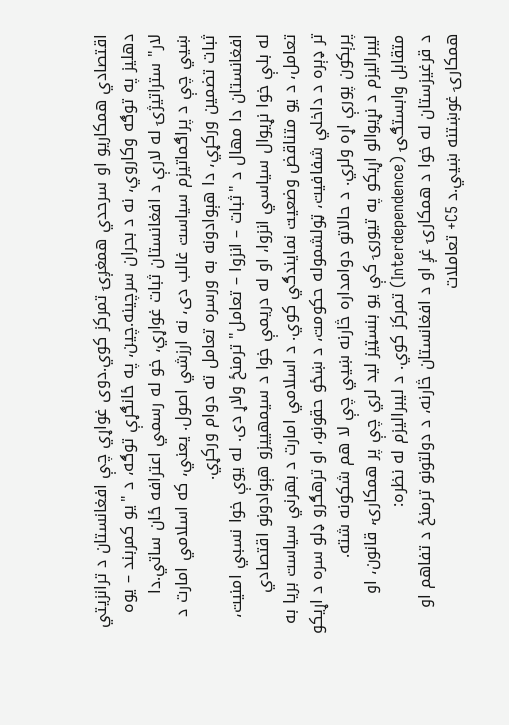اقتصادي همکاریو او سرحدي همغږۍ تمرکز کوي.دوی غواړي چې افغانستان د ترانزیتي دهلیز په توګه وکاروي، نه د بحران سرچینه.چین، په ځانګړې توګه، د "یو کمربند – یوه لار" ستراتیژۍ له لارې د افغانستان ثبات غواړي، خو له رسمي اعترافه ځان ساتي.دا ښيي چې د پراګماتیزم سیاست غالب دی، نه ارزشي اصول. یعني، که اسلامي امارت د ثبات تضمین ورکړي، دا هېوادونه به ورسره تعامل ته دوام ورکړي.
افغانستان دا مهال د "ثبات – انزوا – تعامل" ترمنځ ولاړ دی. له یوې خوا نسبي امنیت، له بلې خوا نړیوال سیاسي انزوا، او له دریمې خوا د سیمهییزو هېوادونو اقتصادي تعامل، د یو متناقض وضعیت نمایندګي کوي. د اسلامي امارت د بهرني سیاست بریا به تر ډېره د داخلي شفافیت، ټولشموله حکومت، د ښځو حقونو، او ترهګرو ډلو سره د اړیکو پرېکون پورې اړه ولري. د حالاتو دوامداره څارنه ښيي چې لا هم شکونه شته.
لیبرالیزم د نړیوالو اړیکو په تیورۍ کې یو بنسټیز لید لري چې پر همکارۍ، قانون، او متقابل وابستګۍ (Interdependence) تمرکز کوي. د لیبرالیزم له نظره:
د قرغیزستان له خوا د همکارۍ غږ او د افغانستان څارنه، د دولتونو ترمنځ د تفاهم او همکارۍ غوښتنه ښيي.د C5+ تعاملات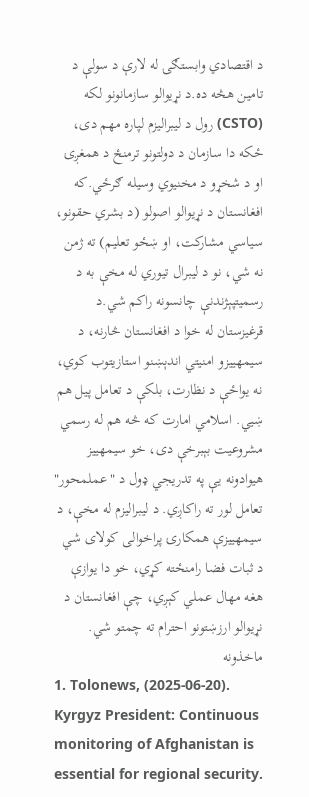د اقتصادي وابستګۍ له لارې د سولې د تامین هڅه ده.د نړیوالو سازمانونو لکه (CSTO) رول د لیبرالیزم لپاره مهم دی، ځکه دا سازمان د دولتونو ترمنځ د همغږۍ او د شخړو د مخنیوي وسیله ګرځي.که افغانستان د نړیوالو اصولو (د بشري حقونو، سیاسي مشارکت، او ښځو تعلیم) ته ژمن نه شي، نو د لیبرال تیوري له مخې به د رسمیتپېژندنې چانسونه راکم شي.د قرغیزستان له خوا د افغانستان څارنه، د سیمهییزو امنیتي اندېښنو استازیتوب کوي، نه یواځې د نظارت، بلکې د تعامل پیل هم ښيي. اسلامي امارت که څه هم له رسمي مشروعیت بېبرخې دی، خو سیمهییز هیوادونه یې په تدریجي ډول د "عملمحور" تعامل لور ته راکاږي. د لیبرالیزم له مخې، د سیمهییزې همکارۍ پراخوالی کولای شي د ثبات فضا رامنځته کړي، خو دا یوازې هغه مهال عملي کېږي، چې افغانستان د نړیوالو ارزښتونو احترام ته چمتو شي.
ماخذونه
1. Tolonews, (2025-06-20). Kyrgyz President: Continuous monitoring of Afghanistan is essential for regional security.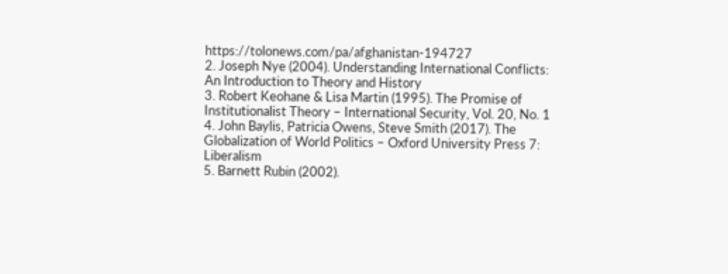https://tolonews.com/pa/afghanistan-194727
2. Joseph Nye (2004). Understanding International Conflicts: An Introduction to Theory and History
3. Robert Keohane & Lisa Martin (1995). The Promise of Institutionalist Theory – International Security, Vol. 20, No. 1
4. John Baylis, Patricia Owens, Steve Smith (2017). The Globalization of World Politics – Oxford University Press 7: Liberalism
5. Barnett Rubin (2002).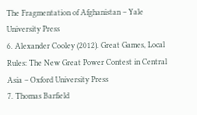The Fragmentation of Afghanistan – Yale University Press
6. Alexander Cooley (2012). Great Games, Local Rules: The New Great Power Contest in Central Asia – Oxford University Press
7. Thomas Barfield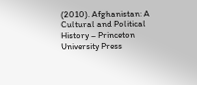(2010). Afghanistan: A Cultural and Political History – Princeton University Press